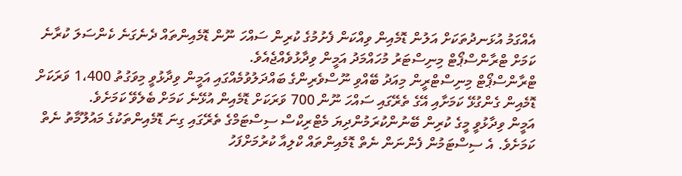އެއްގަމު އުޅަނދުތަކަށް އަލުން ޑޮމެއިން ވިއްކަން ފެށުމުގެ ކުރިން ސައްހަ ނޫން ޑޮމެއިންތައް ދެނެގަނެ ކެންސަލަ ކުރާނެ ކަމަށް ޓްރާންސްޕޯޓް މިނިސްޓަރު މުހައްމަދު އަމީން ވިދާޅުވެއްޖެއެވެ.
ޓްރާންސްޕޯޓް މިނިސްޓްރީން މިއަދު ބޭއްވި ނޫސްވެރިންގެ ބައްދަލުވުމެއްގައި އަމީން ވިދާޅުވީ މިވަގުތު 1،400 ވަރަކަށް ޑޮމެއިން ގެންގުޅޭ ކަމަށާއި އޭގެ ތެރޭގައި ސައްހަ ނޫން 700 ވަރަކަށް ޑޮމެއިން އުޅޭނެ ކަމަށް ބެލެވޭ ކަމަށެވެ.
އަމީން ވިދާޅުވީ މީގެ ކުރިން ބޭނުންކުރަމުންދިޔަ މެޓްރިކްސް ސިސްޓަމްގެ ތެރޭގައި ގިނަ ޑޮމެއިންތަކުގެ މައުލޫމާތު ނެތް ކަމަށެވެ. އެ ސިސްޓަމުން ފެންނަން ނެތް ޑޮމެއިންތައް ކްލިއާ ކުރުމަށްފަހު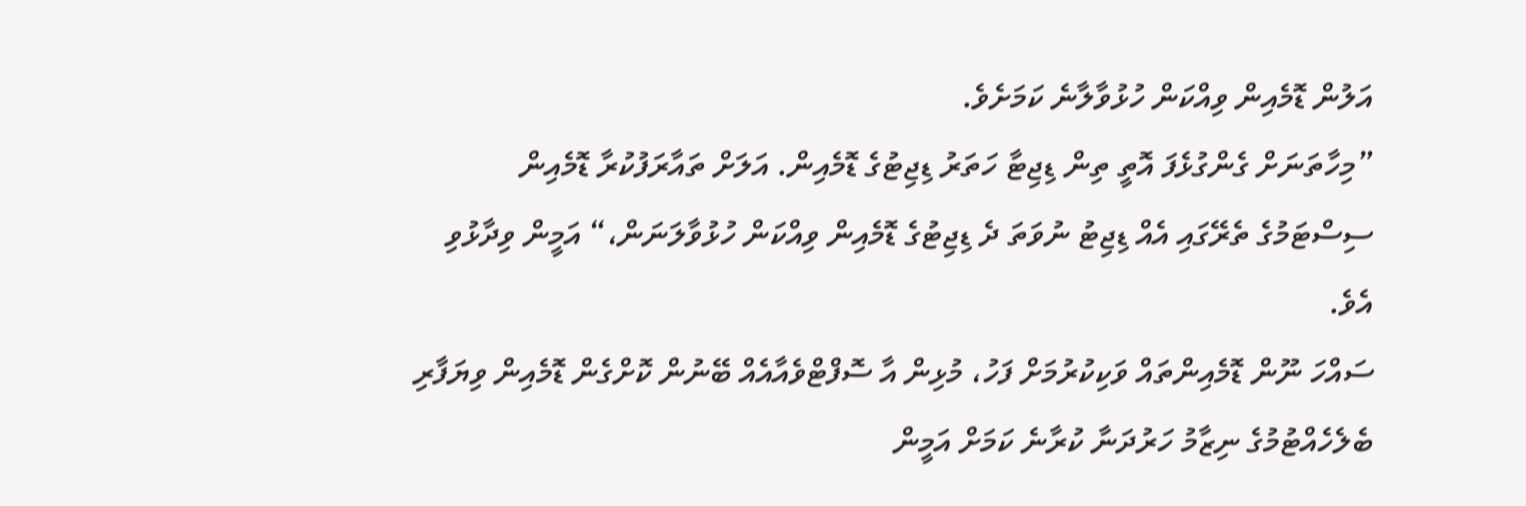އަލުން ޑޮމެއިން ވިއްކަން ހުޅުވާލާނެ ކަމަށެވެ.
”މިހާތަނަށް ގެންގުޅެފަ އޮތީ ތިން ޑިޖިޓާ ހަތަރު ޑިޖިޓުގެ ޑޮމެއިން. އަލަށް ތައާރަފުކުރާ ޑޮމެއިން ސިސްޓަމުގެ ތެރޭގައި އެއް ޑިޖިޓު ނުވަތަ ދެ ޑިޖިޓުގެ ޑޮމެއިން ވިއްކަން ހުޅުވާލަނަން،“ އަމީން ވިދާޅުވި އެވެ.
ސައްހަ ނޫން ޑޮމެއިންތައް ވަކިކުރުމަށް ފަހު، މުޅިން އާ ސޮފްޓްވެއާއެއް ބޭނުން ކޮށްގެން ޑޮމެއިން ވިޔަފާރި ބެލެހެއްޓުމުގެ ނިޒާމު ހަރުދަނާ ކުރާނެ ކަމަށް އަމީން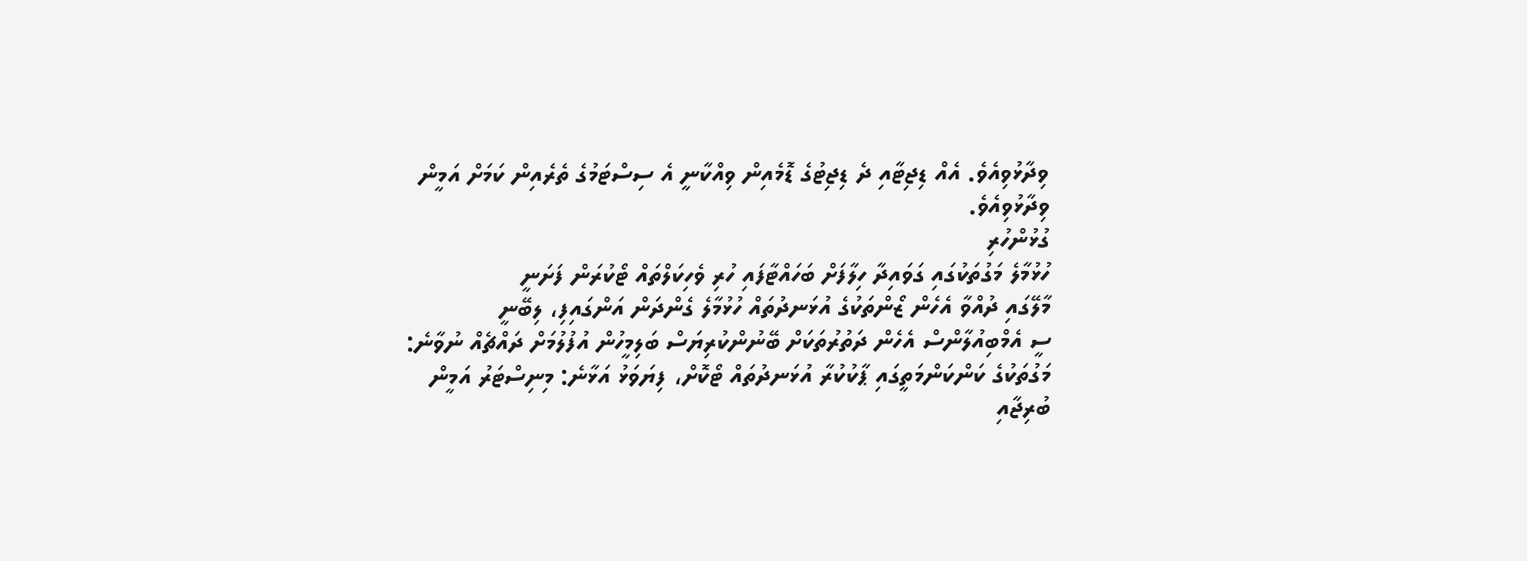ވިދާޅުވިއެވެ. އެއް ޑިޖިޓާއި ދެ ޑިޖިޓުގެ ޑޮމެއިން ވިއްކާނީ އެ ސިސްޓަމުގެ ތެރެއިން ކަމަށް އަމީން ވިދާޅުވިއެވެ.
ގުޅުންހުރި
ހުޅުމާލެ މަގުތަކުގައި ގަވައިދާ ހިލާފަށް ބަހައްޓާފައި ހުރި ވެހިކަލްތައް ޓޯކުރަން ފަށަނީ
މާލޭގައި ދުއްވާ އެހެން ޒޯންތަކުގެ އުޅަނދުތައް ހުޅުމާލެ ގެންދަން އަންގައިފި، ލިބޭނީ
ސީ އެމްބިއުލާންސް އެހެން ދަތުރުތަކަށް ބޭނުންކުރިޔަސް ބަލިމީހުން އުފުލުމަށް ދައްޗެއް ނުވާނެ:
މަގުތަކުގެ ކަންކަންމަތީގައި ޕާކުކުރާ އުޅަނދުތައް ޓޯކޮށް، ފިޔަވަޅު އަޅާނެ: މިނިސްޓަރު އަމީން
ބުރިޖާއި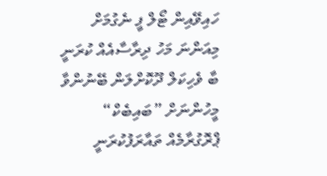ހައިވޭއިން ޓޯލް ފީ ނެގުމަށް މިއަންނަ މަހު ދިރާސާއެއް ކުރަނީ
ބާ ވެހިކަލް ދޫކޮށްލަން ބޭނުންވާ މީހުންނަށް ”ބައިބެކް“ ޕްރޮގުރާމެއް ތައާރަފުކުރަނީ